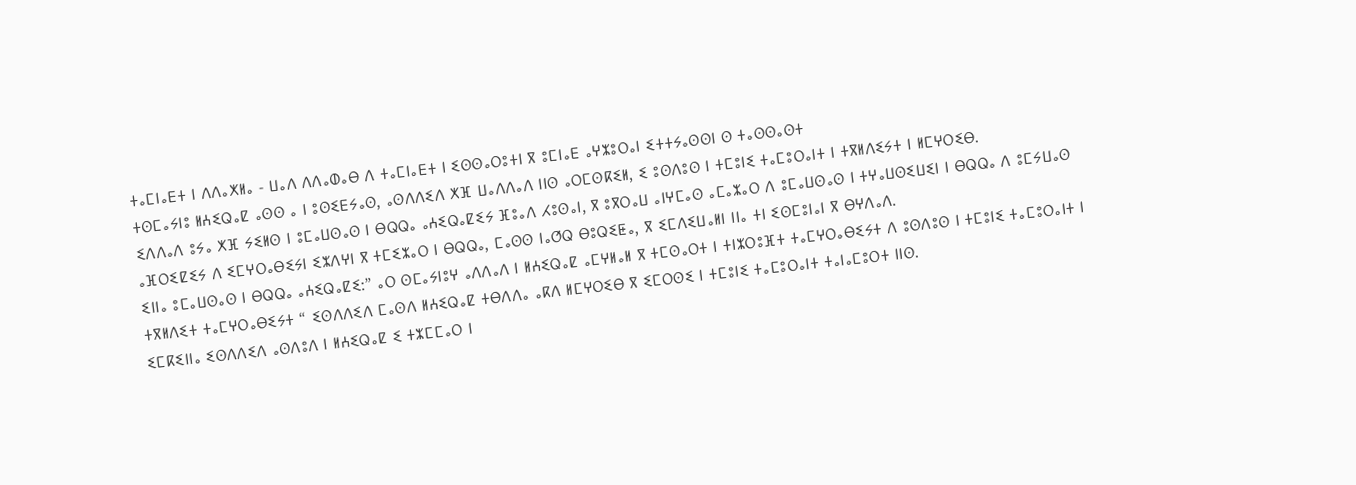ⵜⴰⵎⵏⴰⴹⵜ ⵏ ⴷⴷⴰⵅⵍⴰ - ⵡⴰⴷ ⴷⴷⴰⵀⴰⴱ ⴷ ⵜⴰⵎⵏⴰⴹⵜ ⵏ ⵉⵙⵙⴰⵔⵓⵜⵏ ⴳ ⵓⵎⵏⴰⴹ ⴰⵖⵣⵓⵔⴰⵏ ⵉⵜⵜⵢⴰⵙⵙⵏ ⵙ ⵜⴰⵙⵙⴰⵙⵜ
ⵜⵙⵎⴰⵢⵏⵓ ⵍⵄⵉⵕⴰⵇ ⴰⵙⵙ ⴰ ⵏ ⵓⵙⵉⴹⵢⴰⵙ, ⴰⵙⴷⴷⵉⴷ ⵅⴼ ⵡⴰⴷⴷⴰⴷ ⵏⵏⵙ ⴰⵔⵎⵙⴽⵉⵍ, ⵉ ⵓⵙⴷⵓⵙ ⵏ ⵜⵎⵓⵏⵉ ⵜⴰⵎⵓⵔⴰⵏⵜ ⵏ ⵜⴳⵍⴷⵉⵢⵜ ⵏ ⵍⵎⵖⵔⵉⴱ.
ⵉⴷⴷⴰⴷ ⵓⵢⴰ ⵅⴼ ⵢⵉⵍⵙ ⵏ ⵓⵎⴰⵡⵙⴰⵙ ⵏ ⴱⵕⵕⴰ ⴰⵄⵉⵕⴰⵇⵉⵢ ⴼⵓⴰⴷ ⵃⵓⵙⴰⵏ, ⴳ ⵓⴳⵔⴰⵡ ⴰⵏⵖⵎⴰⵙ ⴰⵎⴰⵣⴰⵔ ⴷ ⵓⵎⴰⵡⵙⴰⵙ ⵏ ⵜⵖⴰⵡⵙⵉⵡⵉⵏ ⵏ ⴱⵕⵕⴰ ⴷ ⵓⵎⵢⵡⴰⵙ ⴰⴼⵔⵉⵇⵉⵢ ⴷ ⵉⵎⵖⵔⴰⴱⵉⵢⵏ ⵉⵣⴷⵖⵏ ⴳ ⵜⵎⵉⵣⴰⵔ ⵏ ⴱⵕⵕⴰ, ⵎⴰⵙⵙ ⵏⴰⵚⵕ ⴱⵓⵕⵉⵟⴰ, ⴳ ⵉⵎⴷⵉⵡⴰⵍⵏ ⵏⵏⴰ ⵜⵏ ⵉⵙⵎⵓⵏⴰⵏ ⴳ ⴱⵖⴷⴰⴷ.
ⵉⵏⵏⴰ ⵓⵎⴰⵡⵙⴰⵙ ⵏ ⴱⵕⵕⴰ ⴰⵄⵉⵕⴰⵇⵉ:” ⴰⵔ ⵙⵎⴰⵢⵏⵓⵖ ⴰⴷⴷⴰⴷ ⵏ ⵍⵄⵉⵕⴰⵇ ⴰⵎⵖⵍⴰⵍ ⴳ ⵜⵎⵙⴰⵔⵜ ⵏ ⵜⵏⵣⵔⵓⴼⵜ ⵜⴰⵎⵖⵔⴰⴱⵉⵢⵜ ⴷ ⵓⵙⴷⵓⵙ ⵏ ⵜⵎⵓⵏⵉ ⵜⴰⵎⵓⵔⴰⵏⵜ ⵏ ⵜⴳⵍⴷⵉⵜ ⵜⴰⵎⵖⵔⴰⴱⵉⵢⵜ “ ⵉⵙⴷⴷⵉⴷ ⵎⴰⵙⴷ ⵍⵄⵉⵕⴰⵇ ⵜⴱⴷⴷⴰ ⴰⴽⴷ ⵍⵎⵖⵔⵉⴱ ⴳ ⵉⵎⵔⵙⵉ ⵏ ⵜⵎⵓⵏⵉ ⵜⴰⵎⵓⵔⴰⵏⵜ ⵜⴰⵏⴰⵎⵓⵔⵜ ⵏⵏⵙ.
ⵉⵎⴽⵉⵏⵏⴰ ⵉⵙⴷⴷⵉⴷ ⴰⵙⴷⵓⴷ ⵏ ⵍⵄⵉⵕⴰⵇ ⵉ ⵜⵣⵎⵎⴰⵔ ⵏ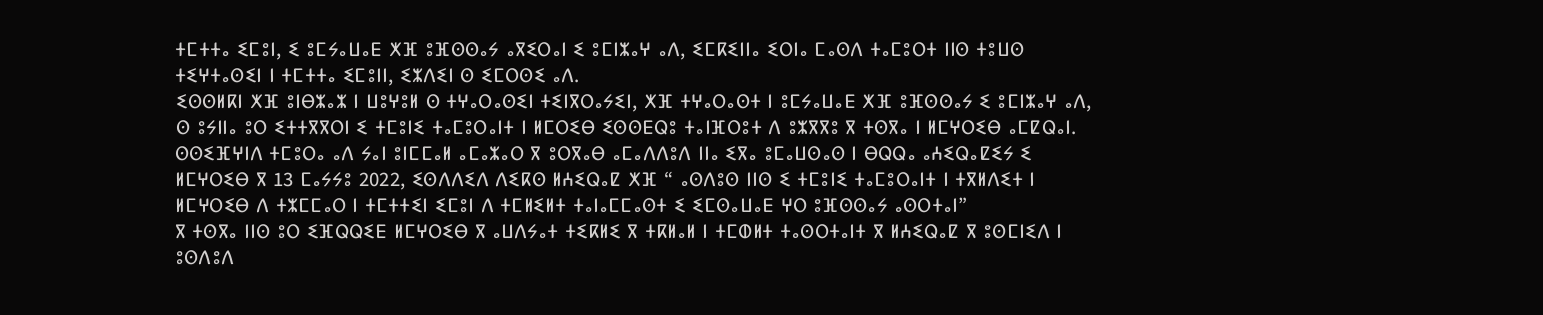ⵜⵎⵜⵜⴰ ⵉⵎⵓⵏ, ⵉ ⵓⵎⵢⴰⵡⴰⴹ ⵅⴼ ⵓⴼⵙⵙⴰⵢ ⴰⴳⵉⵔⴰⵏ ⵉ ⵓⵎⵏⵣⴰⵖ ⴰⴷ, ⵉⵎⴽⵉⵏⵏⴰ ⵉⵔⵏⴰ ⵎⴰⵙⴷ ⵜⴰⵎⵓⵔⵜ ⵏⵏⵙ ⵜⵓⵡⵙ ⵜⵉⵖⵜⴰⵙⵉⵏ ⵏ ⵜⵎⵜⵜⴰ ⵉⵎⵓⵏⵏ, ⵉⵣⴷⵉⵏ ⵙ ⵉⵎⵔⵙⵉ ⴰⴷ.
ⵉⵙⵙⵍⴽⵏ ⵅⴼ ⵓⵏⴱⵣⴰⵣ ⵏ ⵡⵓⵖⵓⵍ ⵙ ⵜⵖⴰⵔⴰⵙⵉⵏ ⵜⵉⵏⴳⵔⴰⵢⵉⵏ, ⵅⴼ ⵜⵖⴰⵔⴰⵙⵜ ⵏ ⵓⵎⵢⴰⵡⴰⴹ ⵅⴼ ⵓⴼⵙⵙⴰⵢ ⵉ ⵓⵎⵏⵣⴰⵖ ⴰⴷ, ⵙ ⵓⵢⵏⵏⴰ ⵓⵔ ⵉⵜⵜⴳⴳⵔⵏ ⵉ ⵜⵎⵓⵏⵉ ⵜⴰⵎⵓⵔⴰⵏⵜ ⵏ ⵍⵎⵔⵉⴱ ⵉⵙⵙⴹⵕⵓ ⵜⴰⵏⴼⵔⵓⵜ ⴷ ⵓⵣⴳⴳⵓ ⴳ ⵜⵙⴳⴰ ⵏ ⵍⵎⵖⵔⵉⴱ ⴰⵎⵇⵕⴰⵏ.
ⵙⵙⵉⴼⵖⵏⴷ ⵜⵎⵓⵔⴰ ⴰⴷ ⵢⴰⵏ ⵓⵏⵎⵎⴰⵍ ⴰⵎⴰⵣⴰⵔ ⴳ ⵓⵔⴳⴰⴱ ⴰⵎⴰⴷⴷⵓⴷ ⵏⵏⴰ ⵉⴳⴰ ⵓⵎⴰⵡⵙⴰⵙ ⵏ ⴱⵕⵕⴰ ⴰⵄⵉⵕⴰⵇⵉⵢ ⵉ ⵍⵎⵖⵔⵉⴱ ⴳ 13 ⵎⴰⵢⵢⵓ 2022, ⵉⵙⴷⴷⵉⴷ ⴷⵉⴽⵙ ⵍⵄⵉⵕⴰⵇ ⵅⴼ “ ⴰⵙⴷⵓⵙ ⵏⵏⵙ ⵉ ⵜⵎⵓⵏⵉ ⵜⴰⵎⵓⵔⴰⵏⵜ ⵏ ⵜⴳⵍⴷⵉⵜ ⵏ ⵍⵎⵖⵔⵉⴱ ⴷ ⵜⵣⵎⵎⴰⵔ ⵏ ⵜⵎⵜⵜⵉⵏ ⵉⵎⵓⵏ ⴷ ⵜⵎⵍⵉⵍⵜ ⵜⴰⵏⴰⵎⵎⴰⵙⵜ ⵉ ⵉⵎⵙⴰⵡⴰⴹ ⵖⵔ ⵓⴼⵙⵙⴰⵢ ⴰⵙⵔⵜⴰⵏ”
ⴳ ⵜⵙⴳⴰ ⵏⵏⵙ ⵓⵔ ⵉⴼⵕⵕⵉⴹ ⵍⵎⵖⵔⵉⴱ ⴳ ⴰⵡⴷⵢⴰⵜ ⵜⵉⴽⵍⵉ ⴳ ⵜⴽⵍⴰⵍ ⵏ ⵜⵎⵀⵍⵜ ⵜⴰⵙⵔⵜⴰⵏⵜ ⴳ ⵍⵄⵉⵕⴰⵇ ⴳ ⵓⵙⵎⵏⵉⴷ ⵏ ⵓⵙⴷⵓⴷ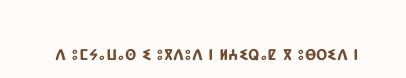ⴷ ⵓⵎⵢⴰⵡⴰⵙ ⵉ ⵓⴳⴷⵓⴷ ⵏ ⵍⵄⵉⵕⴰⵇ ⴳ ⵓⴱⵔⵉⴷ ⵏ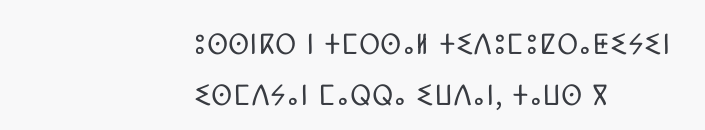ⵓⵙⵙⵏⴽⵔ ⵏ ⵜⵎⵔⵙⴰⵍ ⵜⵉⴷⵓⵎⵓⵇⵔⴰⵟⵉⵢⵉⵏ ⵉⵙⵎⴷⵢⴰⵏ ⵎⴰⵕⵕⴰ ⵉⵡⴷⴰⵏ, ⵜⴰⵡⵙ ⴳ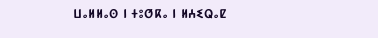ⵡⴰⵍⵍⴰⵙ ⵏ ⵜⵓⵚⴽⴰ ⵏ ⵍⵄⵉⵕⴰⵇ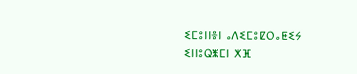ⵉⵎⵓⵏⵏⴻⵏ ⴰⴷⵉⵎⵓⵇⵔⴰⵟⵉⵢ ⵉⵏⵏⵓⵕⵥⵎⵏ ⵅⴼ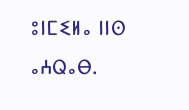ⵓⵏⵎⵉⵍⴰ ⵏⵏⵙ ⴰⵄⵕⴰⴱ.